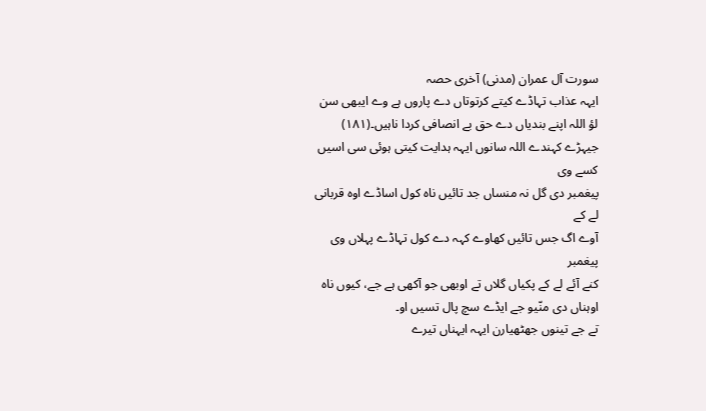سورت آل عمران (مدنی) آخری حصہ
ایہہ عذاب تہاڈے کیتے کرتوتاں دے پاروں ہے وے ایبھی سن
لؤ اللہ اپنے بندیاں دے حق بے انصافی کردا ناہیں۔(١٨١)
جیہڑے کہندے اللہ سانوں ایہہ ہدایت کیتی ہوئی سی اسیں کسے وی
پیغمبر دی گل نہ منساں جد تائیں ناہ کول اساڈے اوہ قربانی لے کے
آوے اگ جس تائیں کھاوے کہہ دے کول تہاڈے پہلاں وی پیغمبر
کنے آئے لے کے پکیاں گلاں تے اوبھی جو آکھی ہے جے، کیوں ناہ
اوہناں دی منّیو جے ایڈے سچ پال تسیں او۔
تے جے تینوں جھٹھیارن ایہہ ایہناں تیرے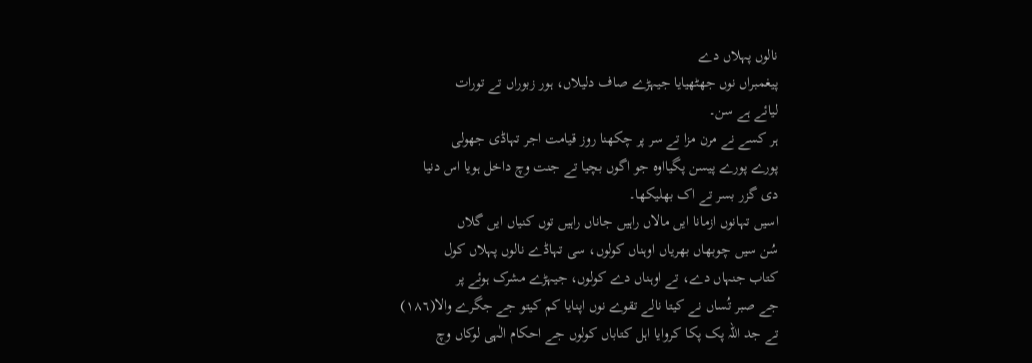نالوں پہلاں دے
پیغمبراں نوں جھٹھیایا جیہڑے صاف دلیلاں، ہور زبوراں تے تورات
لیائے ہے سن۔
ہر کسے نے مرن مزا تے سر پر چکھنا روز قیامت اجر تہاڈی جھولی
پورے پورے پیسن پگیااوہ جو اگوں بچیا تے جنت وچ داخل ہویا اس دنیا
دی گزر بسر تے اک بھلیکھا۔
اسیں تہانوں ازمانا ایں مالاں راہیں جاناں راہیں توں کنیاں ایں گلاں
سُن سیں چوبھاں بھریاں اوہناں کولوں، سی تہاڈے نالوں پہلاں کول
کتاب جنہاں دے، تے اوہناں دے کولوں، جیہڑے مشرک ہوئے پر
جے صبر تُساں نے کیتا نالے تقوے نوں اپنایا کم کیتو جے جگرے والا(١٨٦)
تے جد اللہ پک پکا کروایا اہل کتاباں کولوں جے احکام الٰہی لوکاں وچ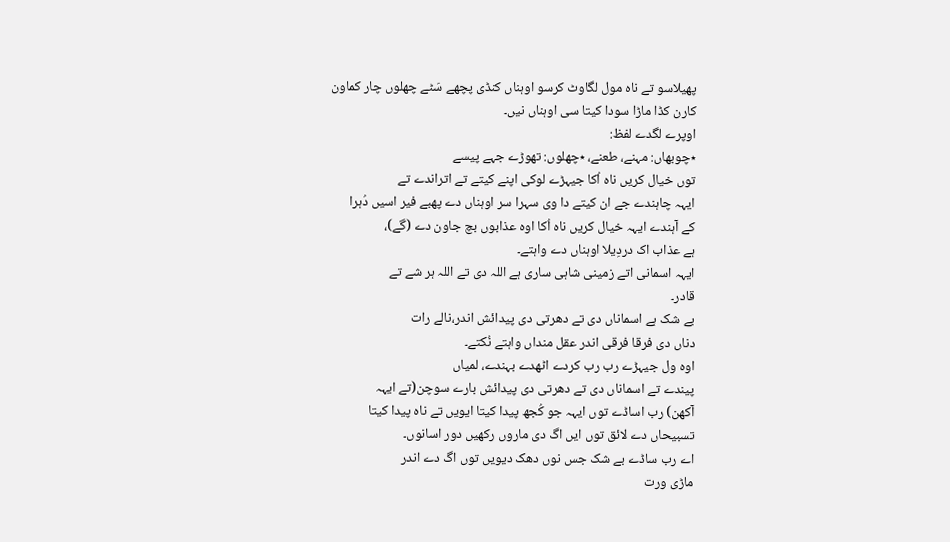پھیلاسو تے ناہ مول لگاوٹ کرسو اوہناں کنڈی پچھے سَٹے چھلوں چار کماون
کارن کڈا ماڑا سودا کیتا سی اوہناں نیں۔
اوپرے لگدے لفظ:
٭چوبھاں: مہنے، طعنے، ٭چھلوں: تھوڑے جہے پیسے
توں خیال کریں ناہ اُکا جیہڑے لوکی اپنے کیتے تے اتراندے تے
ایہہ چاہندے جے ان کیتے دا وی سہرا سر اوہناں دے پھبے فیر اسیں دُہرا
کے آہندے ایہہ خیال کریں ناہ اُکا اوہ عذابوں بچ جاون دے (گے)،
ہے عذاب اک دردِیلا اوہناں دے واہتے۔
ایہہ اسمانی اتے زمینی شاہی ساری ہے اللہ دی تے اللہ ہر شے تے
قادر۔
بے شک ہے اسماناں دی تے دھرتی دی پیدائش اندر،نالے رات
دناں دی فرقا فرقی اندر عقل منداں واہتے نُکتے۔
اوہ ول جیہڑے رب رب کردے اٹھدے بہندے، لمیاں
پیندے تے اسماناں دی تے دھرتی دی پیدائش بارے سوچن(تے ایہہ
آکھن) رب اساڈے توں ایہہ جو کُجھ پیدا کیتا ایویں تے ناہ پیدا کیتا
تسبیحاں دے لائق توں ایں اگ دی ماروں رکھیں دور اسانوں۔
اے رب ساڈے بے شک جس نوں دھک دیویں توں اگ دے اندر
ماڑی ورت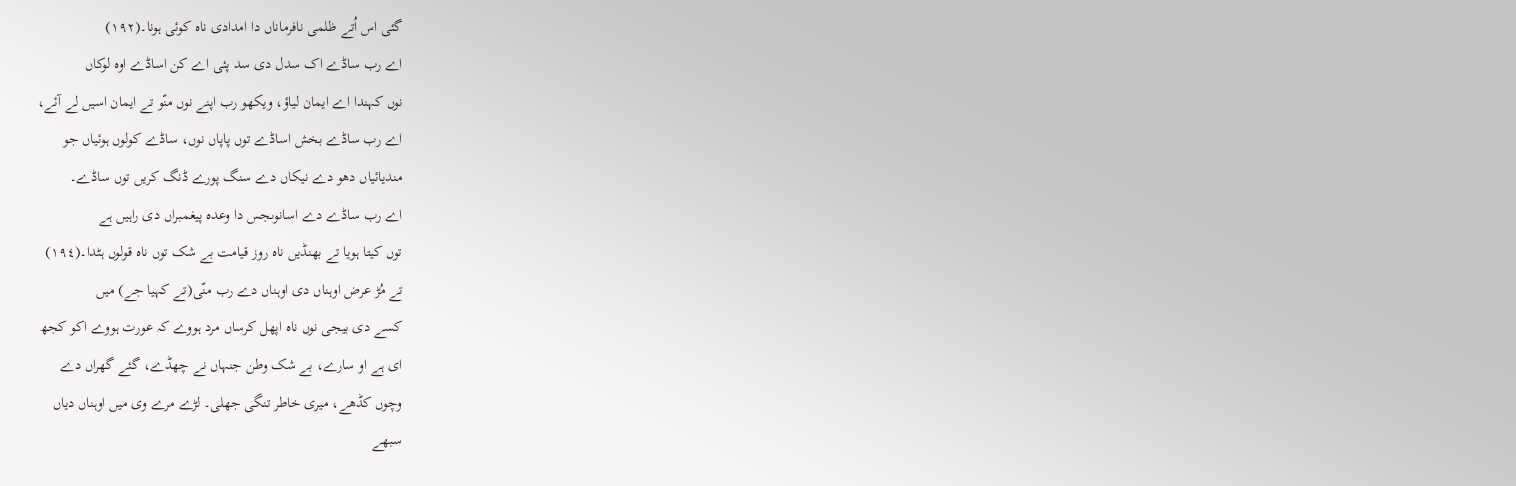گئی اس اُتے ظلمی نافرماناں دا امدادی ناہ کوئی ہونا۔(١٩٢)
اے رب ساڈے اک سدل دی سد پئی اے کن اساڈے اوہ لوکاں
نوں کہندا اے ایمان لیاؤ، ویکھو رب اپنے نوں منّو تے ایمان اسیں لے آئے،
اے رب ساڈے بخش اساڈے توں پاپاں نوں، ساڈے کولوں ہوئیاں جو
مندیائیاں دھو دے نیکاں دے سنگ پورے ڈنگ کریں توں ساڈے۔
اے رب ساڈے دے اسانوںجس دا وعدہ پیغمبراں دی راہیں ہے
توں کیتا ہویا تے بھنڈیں ناہ روز قیامت بے شک توں ناہ قولوں ہٹدا۔(١٩٤)
تے مُڑ عرض اوہناں دی اوہناں دے رب منّی(تے کہیا جے) میں
کسے دی بیجی نوں ناہ اپھل کرساں مرد ہووے کہ عورت ہووے اکو کجھ
ای ہے او سارے، بے شک وطن جنہاں نے چھڈے، گئے گھراں دے
وچوں کڈھے، میری خاطر تنگی جھلی۔ لڑے مرے وی میں اوہناں دیاں
سبھے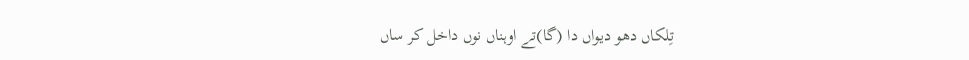تِلکاں دھو دیواں دا (گا)تے اوہناں نوں داخل کر ساں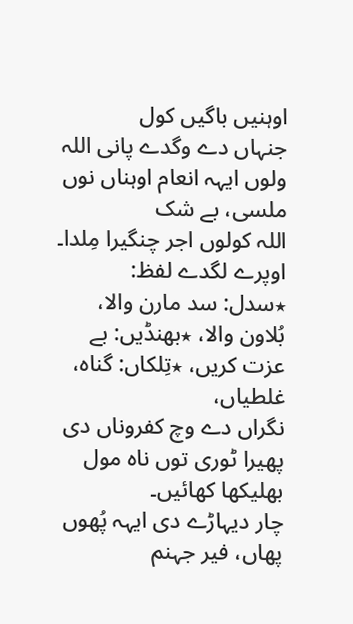اوہنیں باگیں کول
جنہاں دے وگدے پانی اللہ ولوں ایہہ انعام اوہناں نوں ملسی، بے شک
اللہ کولوں اجر چنگیرا مِلدا۔
اوپرے لگدے لفظ:
٭سدل: سد مارن والا، بُلاون والا، ٭بھنڈیں: بے عزت کریں، ٭تِلکاں: گناہ، غلطیاں،
نگراں دے وچ کفروناں دی پھیرا ٹوری توں ناہ مول بھلیکھا کھائیں۔
چار دیہاڑے دی ایہہ پُھوں پھاں، فیر جہنم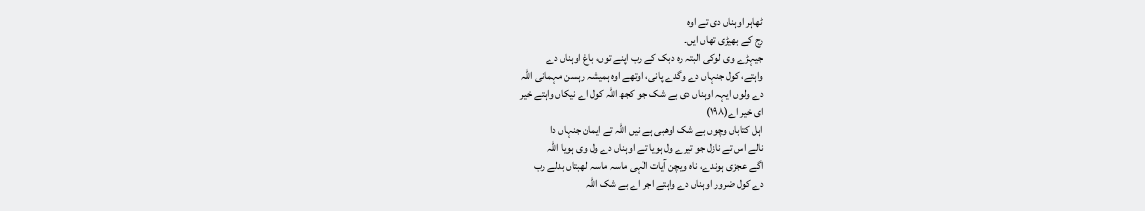ٹھاہر اوہناں دی تے اوہ
رج کے بھیڑی تھاں ایں۔
جیہڑے وی لوکی البتہ رہ دبک کے رب اپنے توں، باغ اوہناں دے
واہتے، کول جنہاں دے وگدے پانی، اوتھے اوہ ہمیشہ رہسن مہمانی اللہ
دے ولوں ایہہ اوہناں دی بے شک جو کجھ اللہ کول اے نیکاں واہتے خیر
ای خیر اے(١٩٨)
اہل کتاباں وچوں بے شک اوھبی ہے نیں اللہ تے ایمان جنہاں دا
نالے اس تے نازل جو تیرے ول ہویا تے اوہناں دے ول وی ہویا اللہ
اگے عجزی ہوندے، ناہ ویچن آیات الٰہی ماسہ ماسہ لھبتاں بدلے رب
دے کول ضرور اوہناں دے واہتے اجر اے بے شک اللہ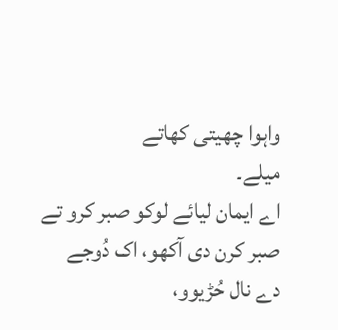واہوا چھیتی کھاتے
میلے۔
اے ایمان لیائے لوکو صبر کرو تے صبر کرن دی آکھو، اک دُوجے
دے نال حُڑیوو،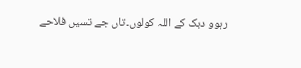رہوو دبک کے اللہ کولوں۔تاں جے تسیں فلاحے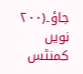جاؤ۔(٢٠٠
نویں کمنٹس